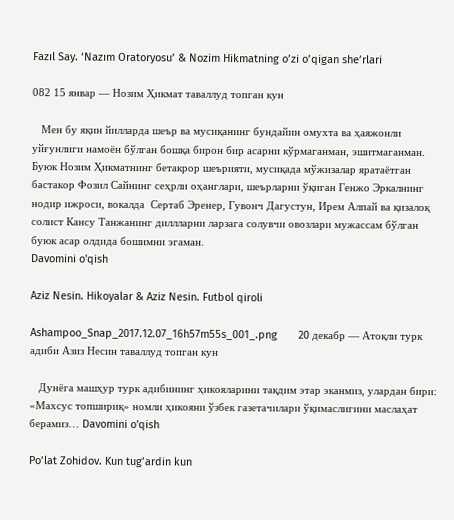Fazıl Say. ‘Nazım Oratoryosu’ & Nozim Hikmatning o’zi o’qigan she’rlari

082 15 январ — Нозим Ҳикмат таваллуд топган кун

   Мен бу яқин йилларда шеър ва мусиқанинг бундайин омухта ва ҳаяжонли уйғунлиги намоён бўлган бошқа бирон бир асарни кўрмаганман, эшитмаганман. Буюк Нозим Ҳикматнинг бетакрор шеърияти, мусиқада мўжизалар яратаётган бастакор Фозил Сайнинг сеҳрли оҳанглари, шеърларни ўқиган Генжо Эркалнинг нодир ижроси, вокалда  Сертаб Эренер, Гувонч Дагустун, Ирем Алпай ва қизалоқ солист Кансу Танжанинг диллларни ларзага солувчи овозлари мужассам бўлган буюк асар олдида бошимни эгаман.
Davomini o'qish

Aziz Nesin. Hikoyalar & Aziz Nesin. Futbol qiroli

Ashampoo_Snap_2017.12.07_16h57m55s_001_.png       20 декабр — Атоқли турк адиби Азиз Несин таваллуд топган кун

   Дунёга машҳур турк адибининг ҳикояларини тақдим этар эканмиз, улардан бири: «Махсус топшириқ» номли ҳикояни ўзбек газетачилари ўқимаслигини маслаҳат берамиз… Davomini o'qish

Po’lat Zohidov. Kun tug’ardin kun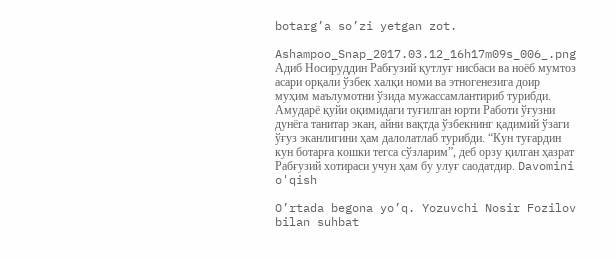botarg’a so’zi yetgan zot.

Ashampoo_Snap_2017.03.12_16h17m09s_006_.png   Адиб Носируддин Рабғузий қутлуғ нисбаси ва ноёб мумтоз асари орқали ўзбек халқи номи ва этногенезига доир муҳим маълумотни ўзида мужассамлантириб турибди. Амударё қуйи оқимидаги туғилган юрти Работи ўғузни дунёга танитар экан, айни вақтда ўзбекнинг қадимий ўзаги ўғуз эканлигини ҳам далолатлаб турибди. “Кун туғардин кун ботарға кошки тегса сўзларим”, деб орзу қилган ҳазрат Рабғузий хотираси учун ҳам бу улуғ саодатдир. Davomini o'qish

O’rtada begona yo’q. Yozuvchi Nosir Fozilov bilan suhbat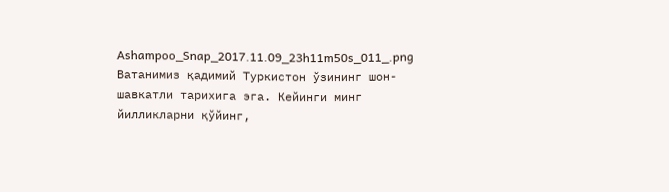Ashampoo_Snap_2017.11.09_23h11m50s_011_.png     Ватанимиз қадимий Туркистон ўзининг шон-шавкатли тарихига эга. Кейинги минг йилликларни қўйинг,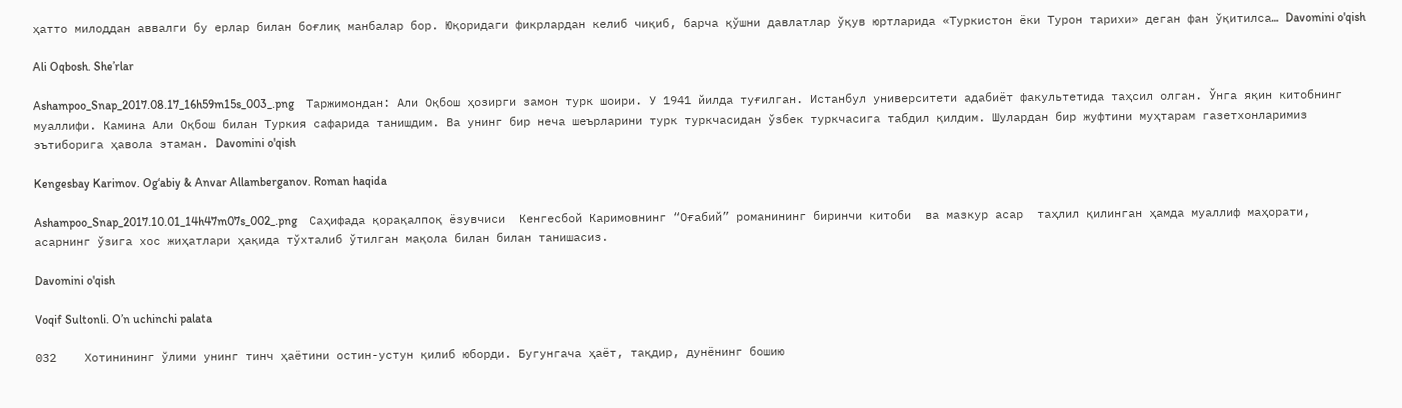ҳатто милоддан аввалги бу ерлар билан боғлиқ манбалар бор. Юқоридаги фикрлардан келиб чиқиб, барча қўшни давлатлар ўқув юртларида «Туркистон ёки Турон тарихи» деган фан ўқитилса… Davomini o'qish

Ali Oqbosh. She’rlar

Ashampoo_Snap_2017.08.17_16h59m15s_003_.png    Таржимондан: Али Оқбош ҳозирги замон турк шоири. У 1941 йилда туғилган. Истанбул университети адабиёт факультетида таҳсил олган. Ўнга яқин китобнинг муаллифи. Камина Али Оқбош билан Туркия сафарида танишдим. Ва унинг бир неча шеърларини турк туркчасидан ўзбек туркчасига табдил қилдим. Шулардан бир жуфтини муҳтарам газетхонларимиз эътиборига ҳавола этаман. Davomini o'qish

Kengesbay Karimov. Og‘abiy & Anvar Allamberganov. Roman haqida

Ashampoo_Snap_2017.10.01_14h47m07s_002_.png    Саҳифада қорақалпоқ ёзувчиси  Кенгесбой Каримовнинг “Оғабий” романининг биринчи китоби  ва мазкур асар  таҳлил қилинган ҳамда муаллиф маҳорати, асарнинг ўзига хос жиҳатлари ҳақида тўхталиб ўтилган мақола билан билан танишасиз.

Davomini o'qish

Voqif Sultonli. O’n uchinchi palata

032    Хотинининг ўлими унинг тинч ҳаётини остин-устун қилиб юборди. Бугунгача ҳаёт, тақдир, дунёнинг бошию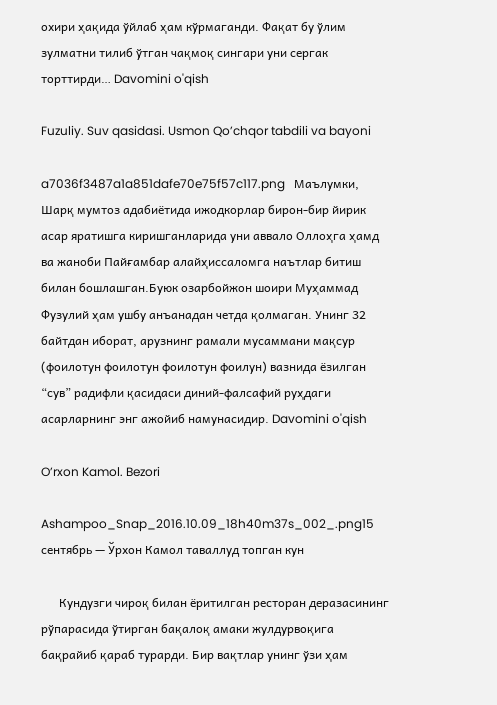охири ҳақида ўйлаб ҳам кўрмаганди. Фақат бу ўлим зулматни тилиб ўтган чақмоқ сингари уни сергак торттирди… Davomini o'qish

Fuzuliy. Suv qasidasi. Usmon Qo’chqor tabdili va bayoni

a7036f3487a1a851dafe70e75f57c117.png   Маълумки, Шарқ мумтоз адабиётида ижодкорлар бирон-бир йирик асар яратишга киришганларида уни аввало Оллоҳга ҳамд ва жаноби Пайғамбар алайҳиссаломга наътлар битиш билан бошлашган.Буюк озарбойжон шоири Муҳаммад Фузулий ҳам ушбу анъанадан четда қолмаган. Унинг 32 байтдан иборат, арузнинг рамали мусаммани мақсур (фоилотун фоилотун фоилотун фоилун) вазнида ёзилган “сув” радифли қасидаси диний-фалсафий руҳдаги асарларнинг энг ажойиб намунасидир. Davomini o'qish

O’rxon Kamol. Bezori

Ashampoo_Snap_2016.10.09_18h40m37s_002_.png15 сентябрь — Ўрхон Камол таваллуд топган кун

      Кундузги чироқ билан ёритилган ресторан деразасининг рўпарасида ўтирган бақалоқ амаки жулдурвоқига бақрайиб қараб турарди. Бир вақтлар унинг ўзи ҳам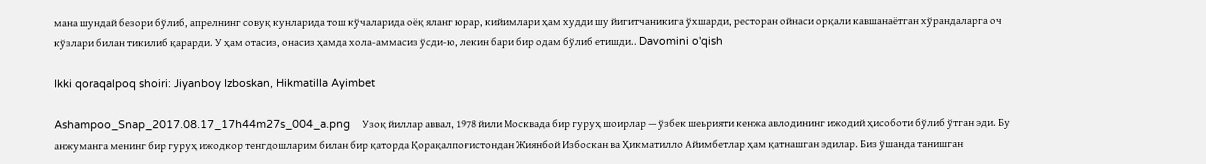мана шундай безори бўлиб, апрелнинг совуқ кунларида тош кўчаларида оёқ яланг юрар, кийимлари ҳам худди шу йигитчаникига ўхшарди, ресторан ойнаси орқали кавшанаётган хўрандаларга оч кўзлари билан тикилиб қарарди. У ҳам отасиз, онасиз ҳамда хола-аммасиз ўсди-ю, лекин бари бир одам бўлиб етишди.. Davomini o'qish

Ikki qoraqalpoq shoiri: Jiyanboy Izboskan, Hikmatilla Ayimbet

Ashampoo_Snap_2017.08.17_17h44m27s_004_a.png    Узоқ йиллар аввал, 1978 йили Москвада бир гуруҳ шоирлар — ўзбек шеьрияти кенжа авлодининг ижодий ҳисоботи бўлиб ўтган эди. Бу анжуманга менинг бир гуруҳ ижодкор тенгдошларим билан бир қаторда Қорақалпоғистондан Жиянбой Избоскан ва Ҳикматилло Айимбетлар ҳам қатнашган эдилар. Биз ўшанда танишган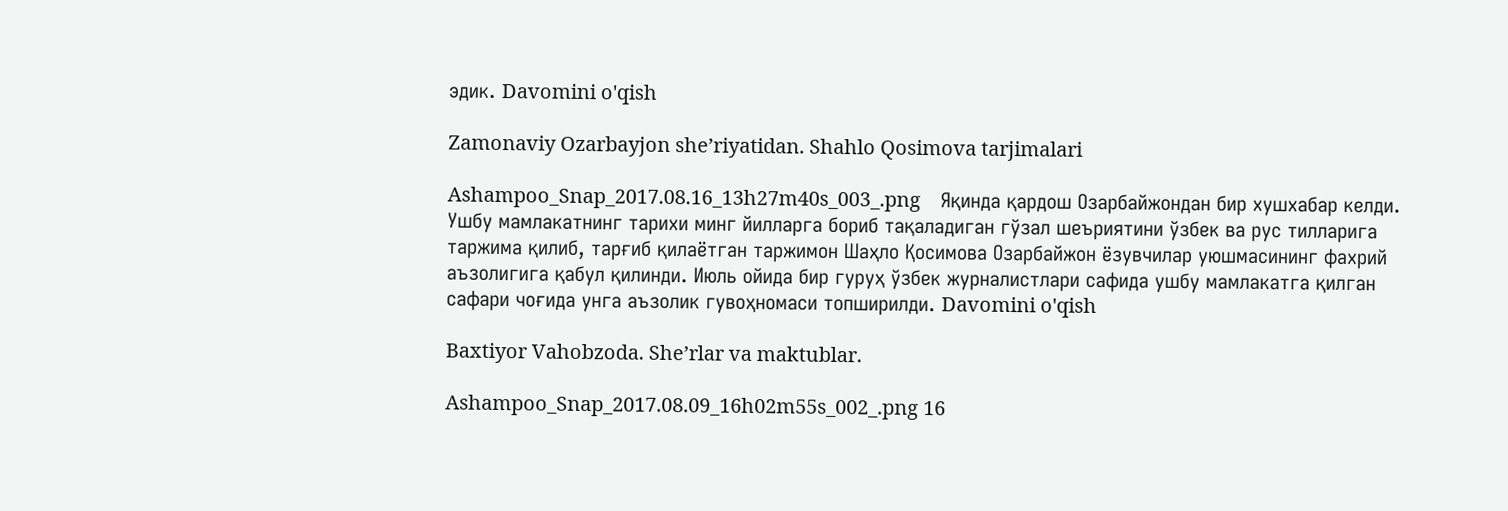эдик. Davomini o'qish

Zamonaviy Ozarbayjon she’riyatidan. Shahlo Qosimova tarjimalari

Ashampoo_Snap_2017.08.16_13h27m40s_003_.png    Яқинда қардош Озарбайжондан бир хушхабар келди. Ушбу мамлакатнинг тарихи минг йилларга бориб тақаладиган гўзал шеъриятини ўзбек ва рус тилларига таржима қилиб, тарғиб қилаётган таржимон Шаҳло Қосимова Озарбайжон ёзувчилар уюшмасининг фахрий аъзолигига қабул қилинди. Июль ойида бир гуруҳ ўзбек журналистлари сафида ушбу мамлакатга қилган сафари чоғида унга аъзолик гувоҳномаси топширилди. Davomini o'qish

Baxtiyor Vahobzoda. She’rlar va maktublar.

Ashampoo_Snap_2017.08.09_16h02m55s_002_.png 16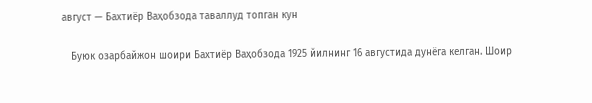август — Бахтиёр Ваҳобзода таваллуд топган кун

   Буюк озарбайжон шоири Бахтиёр Ваҳобзода 1925 йилнинг 16 августида дунёга келган. Шоир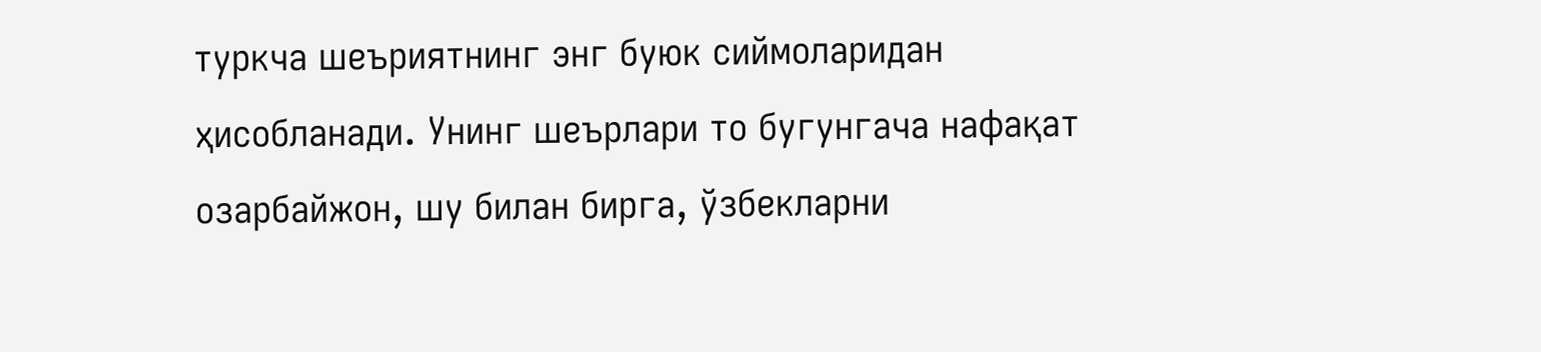туркча шеъриятнинг энг буюк сиймоларидан ҳисобланади. Унинг шеърлари то бугунгача нафақат озарбайжон, шу билан бирга, ўзбекларни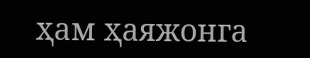ҳам ҳаяжонга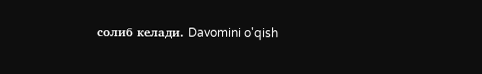солиб келади. Davomini o'qish